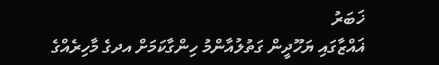ޚަބަރު
ޣައްޒާގައި ޔަހޫދީން ގަތުލުއާންމު ހިންގާކަމަށް އދގެ މާހިރެއްގެ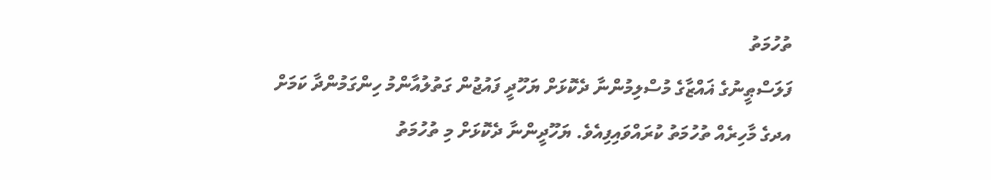ތުހުމަތު
ފަލަސްޠީނުގެ ޣައްޒާގެ މުސްލިމުންނާ ދެކޮޅަށް ޔަހޫދީ ފައުޖުން ގަތުލުއާންމު ހިންގަމުންދާ ކަމަށް އދގެ މާހިރެއް ތުހުމަތު ކުރައްވައިފިއެވެ. ޔަހޫދީންނާ ދެކޮޅަށް މި ތުހުމަތު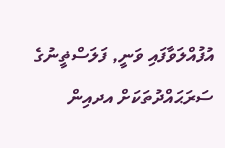އުފުއްލަވާފައި ވަނީ, ފަލަސްޡީނުގެ ސަރަޙައްދުތަކަށް އދއިން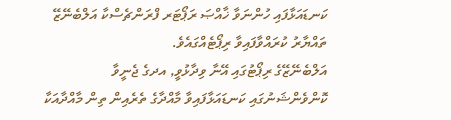ކަނޑައަޅާފައި ހުންނަވާ ޚާއްޞަ ރަޕޯޓަރ ފްރަންޗެސްކާ އަލްބެނޭޒޭ ތައްޔާރު ކުރައްވާފައިވާ ރިޕޯޓެއްގައެވެ.
އަލްބެނޭޒޭގެ ރިޕޯޓުގައި އޭނާ ވިދާޅުވީ, އދގެ ޖެނީވާ ކޮންވެންޝަނުގައި ކަނޑައަޅާފައިވާ މާއްދާގެ ތެރެއިން ތިން މާއްދާއަކާ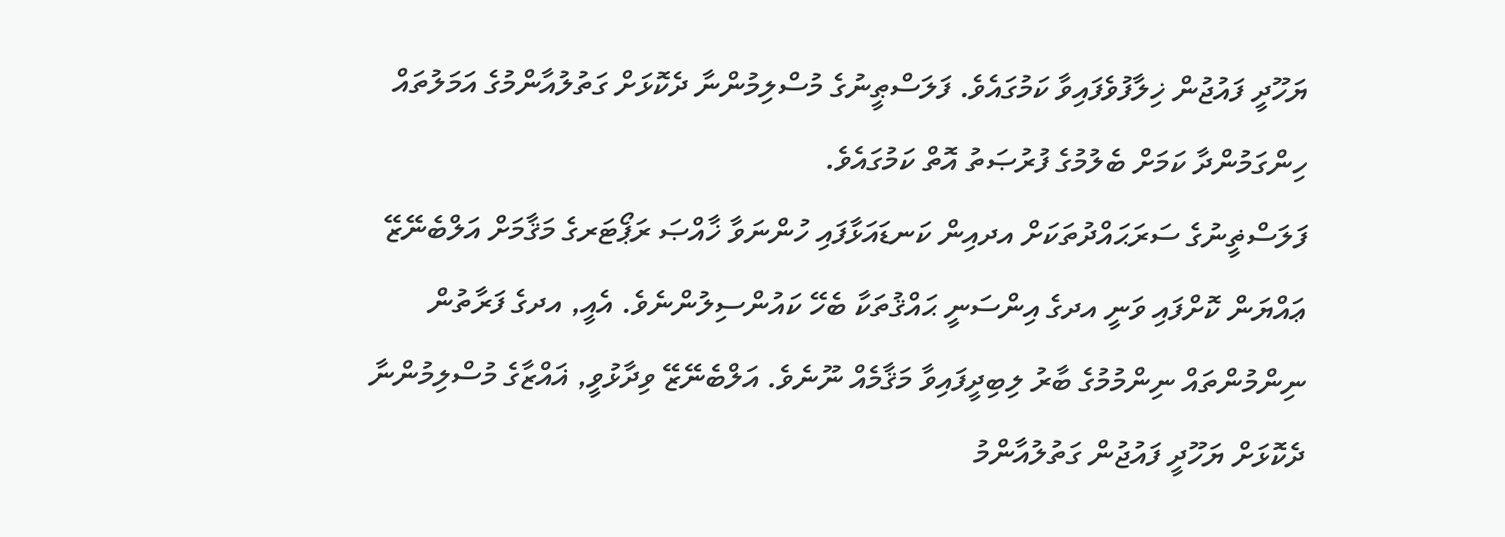ޔަހޫދީ ފައުޖުން ޚިލާފުވެފައިވާ ކަމުގައެވެ. ފަލަސްޠީނުގެ މުސްލިމުންނާ ދެކޮޅަށް ގަތުލުއާންމުގެ އަމަލުތައް ހިންގަމުންދާ ކަމަށް ބެލުމުގެ ފުރުޞަތު އޮތް ކަމުގައެވެ.
ފަލަސްޡީނުގެ ސަރަޙައްދުތަކަށް އދއިން ކަނޑައަޅާފައި ހުންނަވާ ޚާއްޞަ ރަޕޯޓަރގެ މަޤާމަށް އަލްބެނޭޒޭ ޢައްޔަން ކޮށްފައި ވަނީ އދގެ އިންސަނީ ޙައްޤުތަކާ ބެހޭ ކައުންސިލުންނެވެ. އެއީ, އދގެ ފަރާތުން ނިންމުންތައް ނިންމުމުގެ ބާރު ލިބިދީފައިވާ މަޤާމެއް ނޫނެވެ. އަލްބެނޭޒޭ ވިދާޅުވީ, ޣައްޒާގެ މުސްލިމުންނާ ދެކޮޅަށް ޔަހޫދީ ފައުޖުން ގަތުލުއާންމު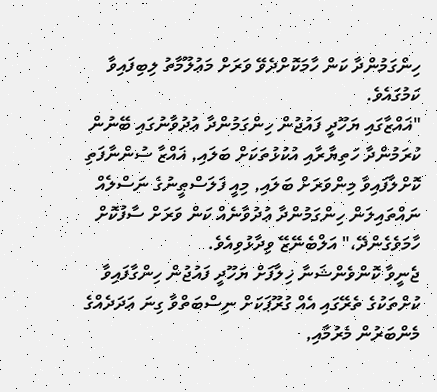ހިންގަމުންދާ ކަން ހާމަކޮށްދެވޭ ވަރަށް މަޢުލޫމާތު ލިބިފައިވާ ކަމުގައެވެ.
"ޣައްޒާގައި ޔަހޫދީ ފައުޖުން ހިންގަމުންދާ ޢުދުވާނުގައި ބޭނުން ކުރަމުންދާ ހަތިޔާރާއި އުކުޅުތަކަށް ބަލައި, ޣައްޒާ ސުންނާފަތި ކޮށްލާފައިވާ މިންވަރަށް ބަލައި, މިއީ ފަލަސްޠީނުގެ ނަސްލެއް ނައްތައިލަން ހިންގަމުންދާ ޢުދުވާނެއް ކަން ވަރަށް ސާފުކޮށް ހާމަވެގެންދޭ،" އަލްބެނޭޒޭ ވިދާޅުވިއެވެ.
ޖެނީވާ ކޮންވެންޝަނާ ޚިލާފަށް ޔަހޫދީ ފައުޖުން ހިންގާފައިވާ ކުށްތަކުގެ ތެރޭގައި އެއް ގުރޫޕަކަށް ނިސްބަތްވާ ގިނަ ޢަދަދެއްގެ މެންބަރުން މެރުމާއި,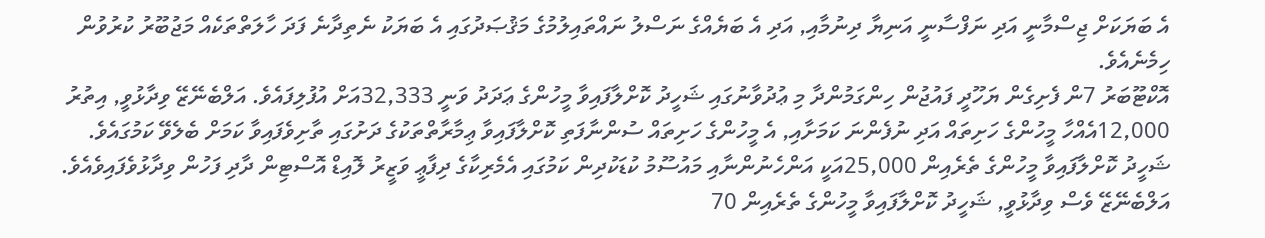އެ ބަޔަކަށް ޖިސްމާނީ އަދި ނަފްސާނީ އަނިޔާ ދިނުމާއި, އަދި އެ ބަޔެއްގެ ނަސްލު ނައްތައިލުމުގެ މަޤުޞަދުގައި އެ ބަޔަކު ނެތިދާނެ ފަދަ ހާލަތްތަކެއް މަޖުބޫރު ކުރުވުން ހިމެނެއެވެ.
އޮކްޓޫބަރު 7ން ފެށިގެން ޔަހޫދީ ފައުޖުން ހިންގަމުންދާ މި ޢުދުވާނުގައި ޝަހީދު ކޮށްލާފައިވާ މީހުންގެ ޢަދަދު ވަނީ 32,333އަށް އުފުލިފައެވެ. އަލްބެނޭޒޭ ވިދާޅުވީ, އިތުރު 12,000އެއްހާ މީހުންގެ ހަށިތައް އަދި ނުފެންނަ ކަމަށާއި, އެ މީހުންގެ ހަށިތައް ސުންނާފަތި ކޮށްލާފައިވާ ޢިމާރާތްތަކުގެ ދަށުގައި ތާށިވެފައިވާ ކަމަށް ބެލެވޭ ކަމުގައެވެ.
ޝަހީދު ކޮށްލާފައިވާ މީހުންގެ ތެރެއިން 25,000އަކީ އަންހެނުންނާއި މައުސޫމު ކުޑަކުދިން ކަމުގައި އެމެރިކާގެ ދިފާޢީ ވަޒީރު ލޮއިޑް އޮސްޓިން ދާދި ފަހުން ވިދާޅުވެފައިވެއެވެ. އަލްބެނޭޒޭ ވެސް ވިދާޅުވީ, ޝަހީދު ކޮށްލާފައިވާ މީހުންގެ ތެރެއިން 70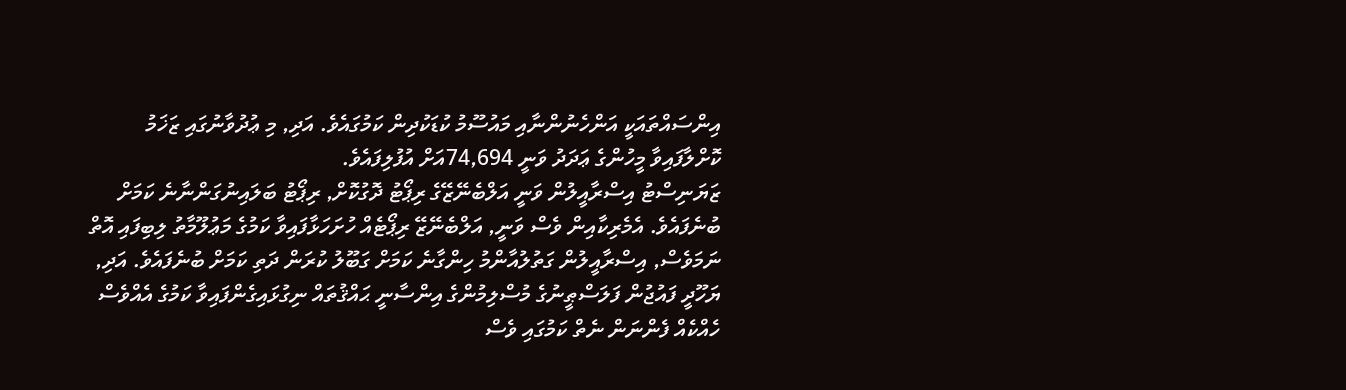އިންސައްތައަކީ އަންހެނުންނާއި މައުސޫމު ކުޑަކުދިން ކަމުގައެވެ. އަދި, މި ޢުދުވާނުގައި ޒަޚަމު ކޮށްލާފައިވާ މީހުންގެ ޢަދަދު ވަނީ 74,694އަށް އުފުލިފައެވެ.
ޒަޔަނިސްޓު އިސްރާއީލުން ވަނީ އަލްބެނޭޒޭގެ ރިޕޯޓު ދޮގުކޮށް, ރިޕޯޓު ބަލައިނުގަންނާނެ ކަމަށް ބުނެފައެވެ. އެމެރިކާއިން ވެސް ވަނީ, އަލްބެނޭޒޭ ރިޕޯޓެއް ހުށަހަޅާފައިވާ ކަމުގެ މަޢުލޫމާތު ލިބިފައި އޮތް ނަމަވެސް, އިސްރާއީލުން ގަތުލުއާންމު ހިންގާނެ ކަމަށް ގަބޫލު ކުރަން ދަތި ކަމަށް ބުނެފައެވެ. އަދި, ޔަހޫދީ ފައުޖުން ފަލަސްޠީނުގެ މުސްލިމުންގެ އިންސާނީ ޙައްޤުތައް ނިގުޅައިގެންފައިވާ ކަމުގެ އެއްވެސް ހެއްކެއް ފެންނަން ނެތް ކަމުގައި ވެސް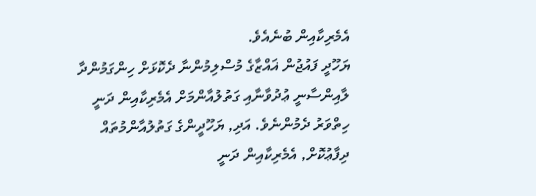އެމެރިކާއިން ބުނެއެވެ.
ޔަހޫދީ ފައުޖުން ޣައްޒާގެ މުސްލިމުންނާ ދެކޮޅަށް ހިންގަމުންދާ ލާއިންސާނީ ޢުދުވާނާއި ގަތުލުއާންމަށް އެމެރިކާއިން ދަނީ ހިތްވަރު ދެމުންނެވެ. އަދި, ޔަހޫދީންގެ ގަތުލުއާންމުތައް ދިފާޢުކޮށް, އެމެރިކާއިން ދަނީ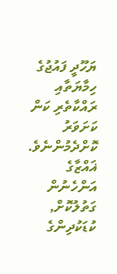ޔަހޫދީ ފައުޖުގެ ހިމާޔަތާއި ރައްކާތެރި ކަން ކަށަވަރު ކޮށްދެމުންނެވެ. ޣައްޒާގެ އަންހެނުން ގަތުލުކޮށް, ކުޑަކުދިންގެ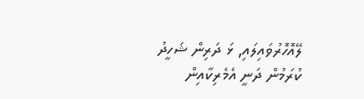ލޭއޮހޮރުވައިލައި, ޅަ ދަރިން ޝަހީދު ކުރަމުން ދަނީ އެމެރިކާއިން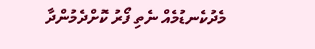މެދުކެނޑުމެއް ނެތި ފޯރު ކޮށްދެމުންދާ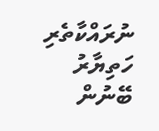ނުރައްކާތެރި ހަތިޔާރު ބޭނުން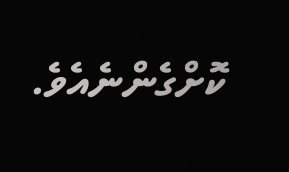ކޮށްގެންނެއެވެ.